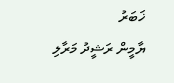ޚަބަރު
ޔާމީން ރަޝީދު މަރާލި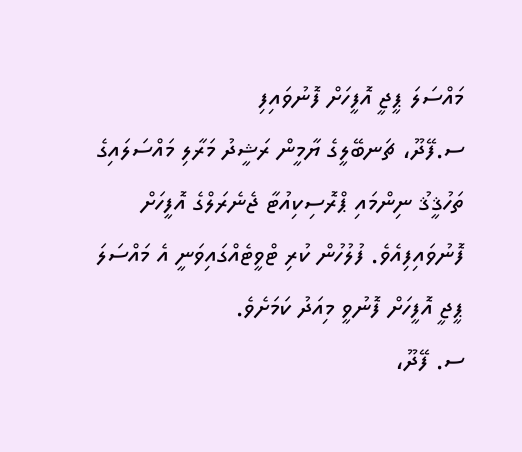މައްސަލަ ޕީޖީ އޮފީހަށް ފޮނުވައިފި
ސ.ފޭދޫ، ޗަނބޭލީގެ ޔާމީން ރަޝީދު މަރާލި މައްސަލައިގެ ތަހުޤީޤު ނިންމައި ޕްރޮސިކިއުޓާ ޖެނެރަލްގެ އޮފީހަށް ފޮނުވައިފިއެވެ. ފުލުހުން ކުރި ޓްވީޓެއްގައިވަނީ އެ މައްސަލަ ޕީޖީ އޮފީހަށް ފޮނުވީ މިއަދު ކަމަށެވެ.
ސ. ފޭދޫ،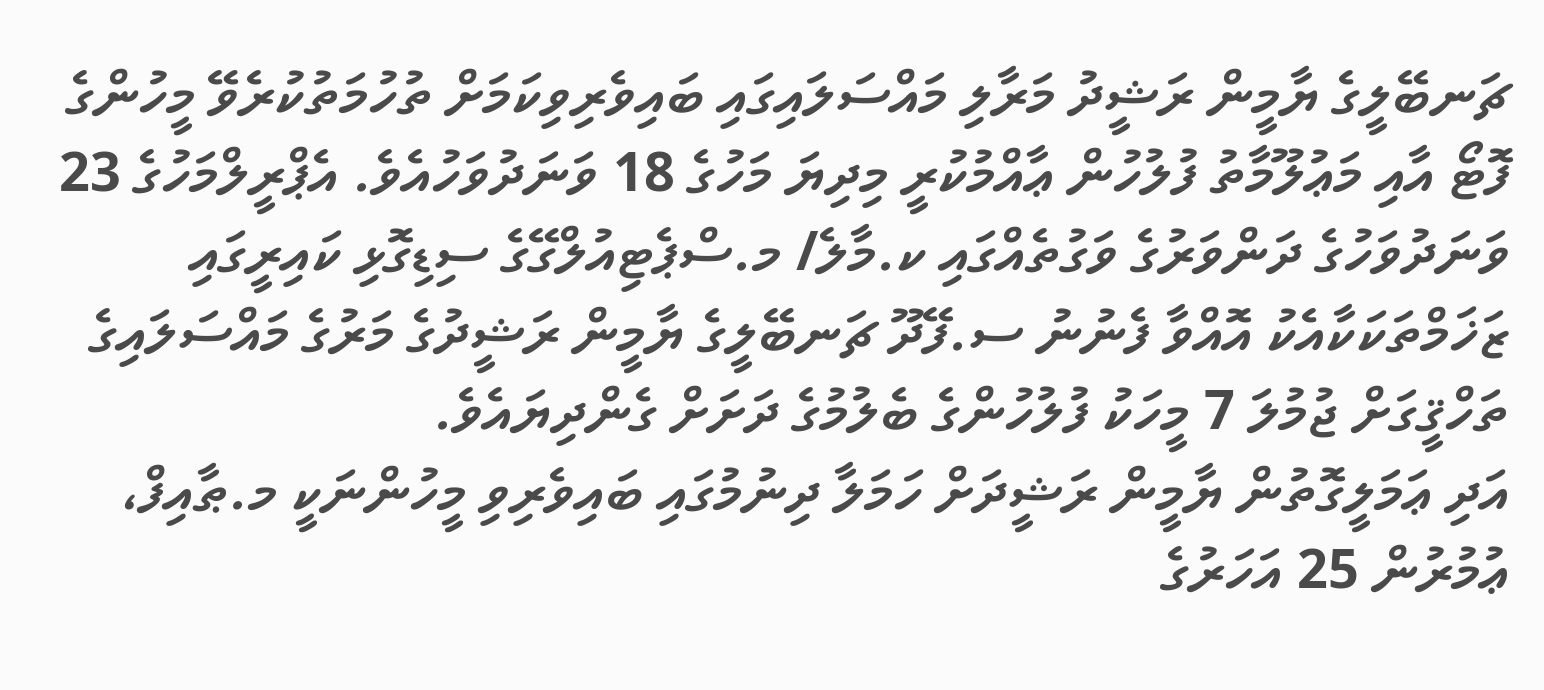ޗަނބޭލީގެ ޔާމީން ރަޝީދު މަރާލި މައްސަލައިގައި ބައިވެރިވިކަމަށް ތުހުމަތުކުރެވޭ މީހުންގެ ފޮޓޯ އާއި މަޢުލޫމާތު ފުލުހުން ޢާއްމުކުރީ މިދިޔަ މަހުގެ 18 ވަނަދުވަހުއެވެ. އެޕްރީލްމަހުގެ 23 ވަނަދުވަހުގެ ދަންވަރުގެ ވަގުތެއްގައި ކ.މާލެ/ މ.ސްޕެޓިއުލްގޭގެ ސިޑިގޮޅި ކައިރީގައި ޒަޚަމްތަކަކާއެކު އޮއްވާ ފެނުނު ސ.ފޭދޫ ޗަނބޭލީގެ ޔާމީން ރަޝީދުގެ މަރުގެ މައްސަލައިގެ ތަހްޤީގަށް ޖުމުލަ 7 މީހަކު ފުލުހުންގެ ބެލުމުގެ ދަށަށް ގެންދިޔައެވެ.
އަދި ޢަމަލީގޮތުން ޔާމީން ރަޝީދަށް ހަމަލާ ދިނުމުގައި ބައިވެރިވި މީހުންނަކީ މ.ޠާއިފް، ޢުމުރުން 25 އަހަރުގެ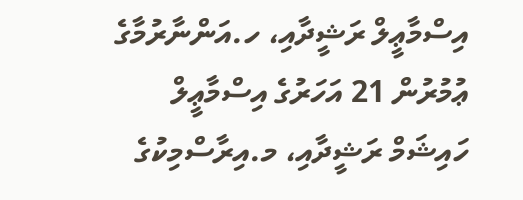އިސްމާޢީލް ރަޝީދާއި، ހ.އަންނާރުމާގެ ޢުމުރުން 21 އަހަރުގެ އިސްމާޢީލް ހައިޝަމް ރަޝީދާއި، މ.އިރާސްމިކުގެ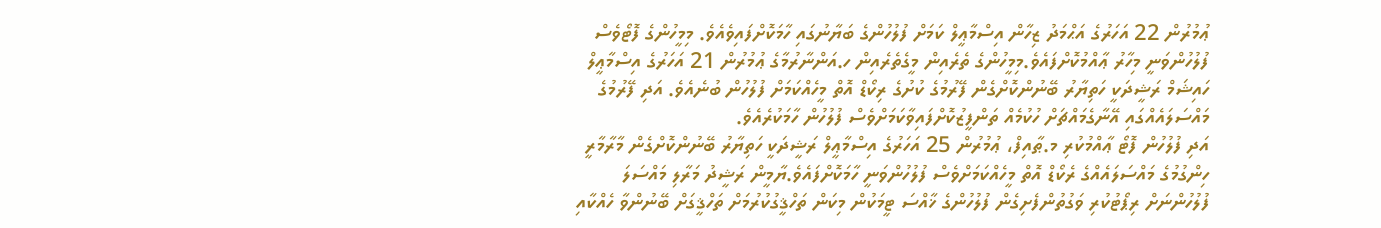ޢުމުރުން 22 އަހަރުގެ އަޙްމަދު ޒިހާން އިސްމާޢީލް ކަމަށް ފުލުހުންގެ ބަޔާނުގައި ހާމަކޮށްފައިވެއެވެ. މިމީހުންގެ ފޮޓޯވެސް ފުލުހުންވަނީ މިހާރު ޢާއްމުކޮށްފައެވެ.މިމީހުންގެ ތެރެއިން މީގެތެރެއިން ހ.އަންނާރުމާގެ ޢުމުރުން 21 އަހަރުގެ އިސްމާޢީލް ހައިޝަމް ރަޝީދަކީ ހަތިޔާރު ބޭނުންކޮށްގެން ފޭރުމުގެ ކުށުގެ ރިކޯޑް އޮތް މީހެއްކަމަށް ފުލުހުން ބުނެއެވެ. އަދި ފޭރުމުގެ މައްސަލައެއްގައި އޭނާގެމައްޗަށް ހުކުމެއް ތަންފީޒުކޮށްފައިވާކަމަށްވެސް ފުލުހުން ހާމަކުރެއެވެ.
އަދި ފުލުހުން ފޮޓޯ ޢާއްމުކުރި މ.ޠާއިފް، ޢުމުރުން 25 އަހަރުގެ އިސްމާޢީލް ރަޝީދަކީ ހަތިޔާރު ބޭނުންކޮށްގެން މާރާމާރީ ހިންގުމުގެ މައްސަލައެއްގެ ރެކޯޑް އޮތް މީހެއްކަމަށްވެސް ފުލުހުންވަނީ ހާމަކޮށްފައެވެ.ޔާމީން ރަޝީދު މަރާލި މައްސަލަ ފުލުހުންނަށް ރިޕޯޓުކުރި ވަގުތުންފެށިގެން ފުލުހުންގެ ޚާއްސަ ޓީމަކުން މިކަން ތަހްޤީގުކުރުމަށް ތަހްޤީގަށް ބޭނުންވާ ހެއްކާއި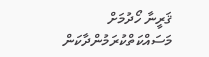ޤަރީނާ ހޯދުމަށް މަސައްކަތްކުރަމުންދާކަން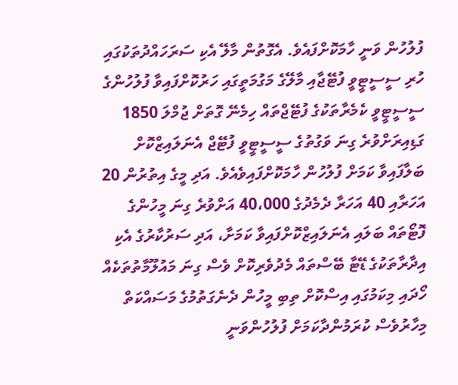ފުލުހުން ވަނީ ހާމަކޮށްފައެވެ. އެގޮތުން މާލޭ އެކި ސަރަހައްދުތަކުގައި ހުރި ސީސީޓީވީ ފުޓޭޖާއި މާލޭގެ މަގުމަތީގައި ހަރުކޮށްފައިވާ ފުލުހުންގެ ސީސީޓީވީ ކެމެރާތަކުގެ ފުޓޭޖްތައް ހިމެނޭ ގޮތަށް ޖުމްލަ 1850 ގަޑިއިރަށްވުރެ ގިނަ ވަގުތުގެ ސީސީޓީވީ ފުޓޭޖް އެނަލައިޒްކޮށް ބަލާފައިވާ ކަމަށް ފުލުހުން ހާމަކޮށްފައިވެއެވެ. އަދި މީގެ އިތުރުން 20 އަހަރާއި 40 އަހަރާ ދެމެދުގެ 40،000 އަށްވުރެ ގިނަ މީހުންގެ ފޮޓޯތައް ބަލައި އެނަލައިޒްކޮށްފައިވާ ކަމަށާ، އަދި ސަރުކާރުގެ އެކި އިދާރާތަކުގެ ޑޭޓާ ބޭސްތައް މެދުވެރިކޮށް ވެސް ގިނަ މައުލޫމާތުތަކެއް ހޯދައި މިކަމުގައި އިސްކޮށް ތިބި މީހުން ދެނެގަތުމުގެ މަސައްކަތް މިހާރުވެސް ކުރަމުންދާކަމަށް ފުލުހުންވަނީ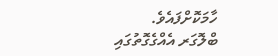ހާމަކޮށްފައެވެ.
ބްލޮގަރ އެއްގެގޮތުގައި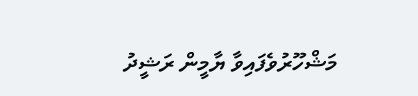މަޝްހޫރުވެފައިވާ ޔާމީން ރަޝީދު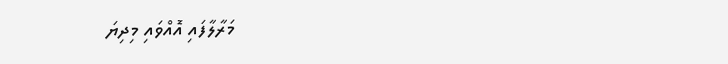މަރާލާފައި އޮއްވައި މިދިޔަ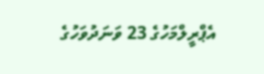އެޕްރީލްމަހުގެ 23 ވަނަދުވަހުގެ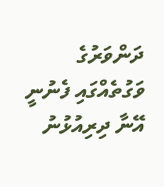ދަންވަރުގެ ވަގުތެއްގައި ފެނުނީ އޭނާ ދިރިއުޅުނު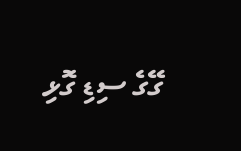ގޭގެ ސިޑި ގޮޅި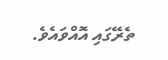ތެރޭގައި އޮއްވައެވެ.